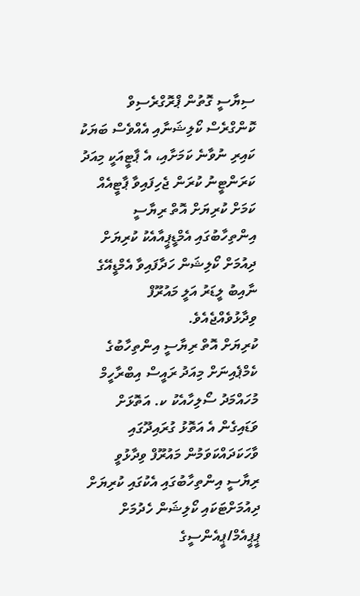ސިޔާސީ ގޮތުން ޕްރޮގްރެސިވް ކޮންގްރެސް ކޯލިޝަނާއި އެއްވެސް ބަޔަކު ކައިރި ނުވާނެ ކަމަށާއި، އެ ޕާޓީއަކީ މިއަދު ކަރަންޓީނު ކުރަން ޖެހިފައިވާ ޕާޓީއެއް ކަމަށް ކުރިޔަށް އޮތް ރިޔާސީ އިންތިހާބުގައި އެމްޑީޕީއާއެކު ކުރިޔަށް ދިއުމަށް ކޯލިޝަން ހަދާފައިވާ އެމްޑީއޭގެ ނާއިބު ލީޑަރު އަލީ މައުރޫފް ވިދާޅުވެއްޖެއެވެ.
ކުރިޔަށް އޮތް ރިޔާސީ އިންތިހާބުގެ ކެމްޕެއިނަށް މިއަދު ރައީސް އިބްރާހީމް މުހައްމަދު ސޯލިހާއެކު ކ. އަތޮޅަށް ވަޑައިގެން އެ އަތޮޅު ގުރައިދޫގައި ވާހަކަދައްކަވަމުން މައުރޫފް ވިދާޅުވީ ރިޔާސީ އިންތިހާބުގައި އެކުގައި ކުރިޔަށް ދިއުމަށްޓަކައި ކޯލިޝަން ހެދުމަށް ޕީޕީއެމް/ޕީއެންސީގެ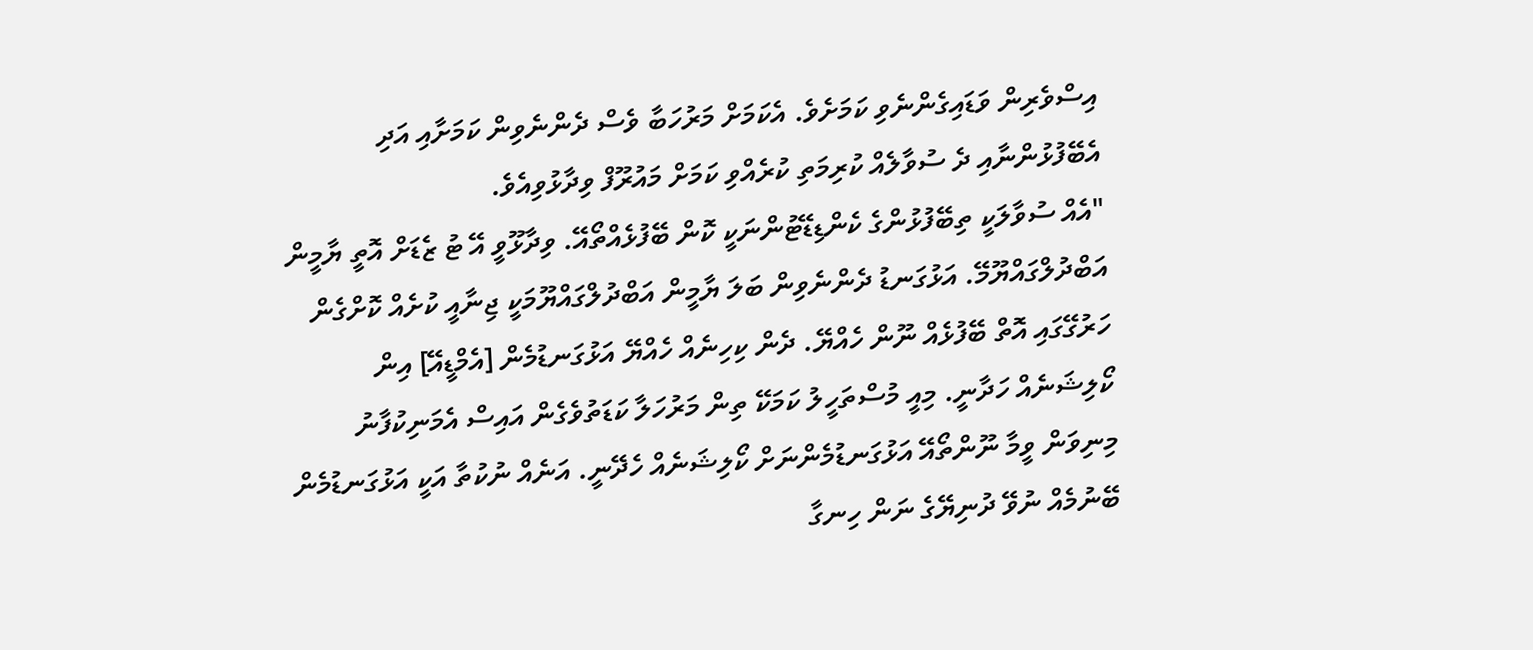އިސްވެރިން ވަޑައިގެންނެވި ކަމަށެވެ. އެކަމަށް މަރުހަބާ ވެސް ދެންނެވިން ކަމަށާއި އަދި އެބޭފުޅުންނާއި ދެ ސުވާލެއް ކުރިމަތި ކުރެއްވި ކަމަށް މައުރޫފް ވިދާޅުވިއެވެ.
"އެއް ސުވާލަކީ ތިބޭފުޅުންގެ ކެންޑިޑޭޓުންނަކީ ކޮން ބޭފުޅެއްތޯއޭ. ވިދާޅޫވީ އޭ ޓު ޒެޑަށް އޮތީ ޔާމީން އަބްދުލްގައްޔޫމޭ. އަޅުގަނޑު ދެންނެވިން ބަލަ ޔާމީން އަބްދުލްގައްޔޫމަކީ ޖިނާއީ ކުށެއް ކޮށްގެން ހަރުގޭގައި އޮތް ބޭފުޅެއް ނޫން ހެއްޔޭ. ދެން ކިހިނެއް ހެއްޔޭ އަޅުގަނޑުމެން [އެމްޑީއޭ] އިން ކޯލިޝަނެއް ހަދާނީ. މިއީ މުސްތަހީލު ކަމަކޭ ތިން މަރުހަލާ ކަޑަތުވެގެން އައިސް އެމަނިކުފާނު މިނިވަން ވީމާ ނޫންތޯއޭ އަޅުގަނޑުމެންނަށް ކޯލިޝަނެއް ހެދޭނީ. އަނެއް ނުކުތާ އަކީ އަޅުގަނޑުމެން ބޭނުމެއް ނުވޭ ދުނިޔޭގެ ނަން ހިނގާ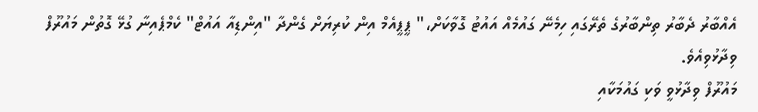އެއްބާރު ދެބާރު ތިންބާރުގެ ތެރޭގައި ހިމެނޭ ގައުމެއް އައުޓު ގޮވާކަށް،" ޕީޕީއެމް އިން ކުރިޔަށް ގެންދާ "އިންޑިއާ އައުޓް" ކެމްޕެއިނާ ގުޅޭ ގޮތުން މައުރޫފް ވިދާޅުވިއެވެ.
މައުރޫފް ވިދާޅުވީ ވަކި ގައުމަކާއި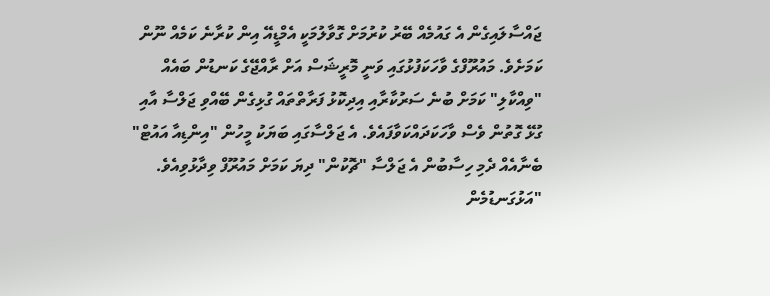ޖައްސާލައިގެން އެ ގައުމެއް ބޭރު ކުރުމަށް ގޮވާލުމަކީ އެމްޑީއޭ އިން ކުރާނެ ކަމެއް ނޫން ކަމަށެވެ. މައުރޫފްގެ ވާހަކަފުޅުގައި ވަނީ މޮރީޝަސް އަށް ރާއްޖޭގެ ކަނޑުން ބައެއް "ވިއްކާލި" ކަމަށް ބުނެ ސަރުކާރާއި އިދިކޮޅު ފަރާތްތައް ގުޅިގެން ބޭއްވި ޖަލްސާ އާއި ގުޅޭ ގޮތުން ވެސް ވާހަކަދައްކަވާފައެވެ. އެ ޖަލްސާގައި ބަޔަކު މީހުން "އިންޑިއާ އައުޓް" ބެނާއެއް ދެމި ހިސާބުން އެ ޖަލްސާ "ޗޮކުން" ދިޔަ ކަމަށް މައުރޫފް ވިދާޅުވިއެވެ.
"އަޅުގަނޑުމެން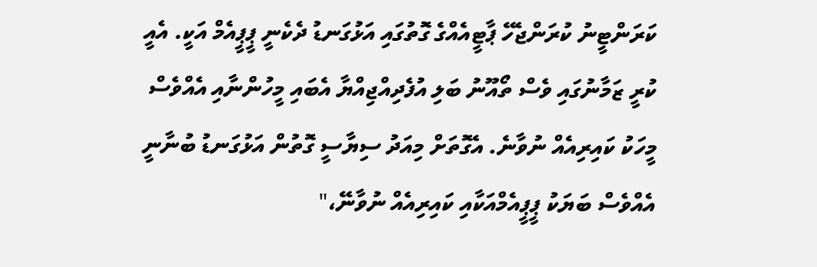ކަރަންޓީނު ކުރަންޖެހޭ ޕާޓީއެއްގެ ގޮތުގައި އަޅުގަނޑު ދެކެނީ ޕީޕީއެމް އަކީ. އެއީ ކުރީ ޒަމާނުގައި ވެސް ތޯއޫނު ބަލި އުފެދިއްޖިއްޔާ އެބައި މީހުންނާއި އެއްވެސް މީހަކު ކައިރިއެއް ނުވާނެ. އެގޮތަށް މިއަދު ސިޔާސީ ގޮތުން އަޅުގަނޑު ބުނާނީ އެއްވެސް ބަޔަކު ޕީޕީއެމްއަކާއި ކައިރިއެއް ނުވާނޭ،"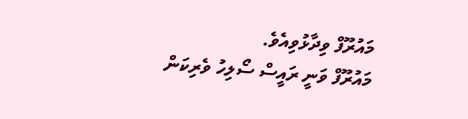މައުރޫފް ވިދާޅުވިއެވެ.
މައުރޫފް ވަނީ ރައީސް ސޯލިހު ވެރިކަން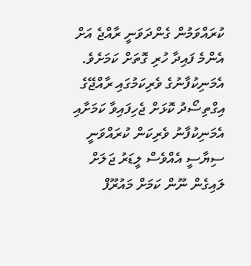ކުރައްވަމުން ގެންދަވަނީ ރާއްޖެ އަށް އެންމެ ފައިދާ ހުރި ގޮތަށް ކަމަށެވެ. އެމަނިކުފާނުގެ ވެރިކަމުގައި ރާއްޖޭގެ އިގްތިސޯދު ކޮޅަށް ޖެހިފައިވާ ކަމަށާއި އެމަނިކުފާނު ވެރިކަން ކުރައްވަނީ ސިޔާސީ އެއްވެސް ލީޑަރު ޖަލަށް ލައިގެން ނޫން ކަމަށް މައުރޫފް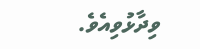ވިދާޅުވިއެވެ.